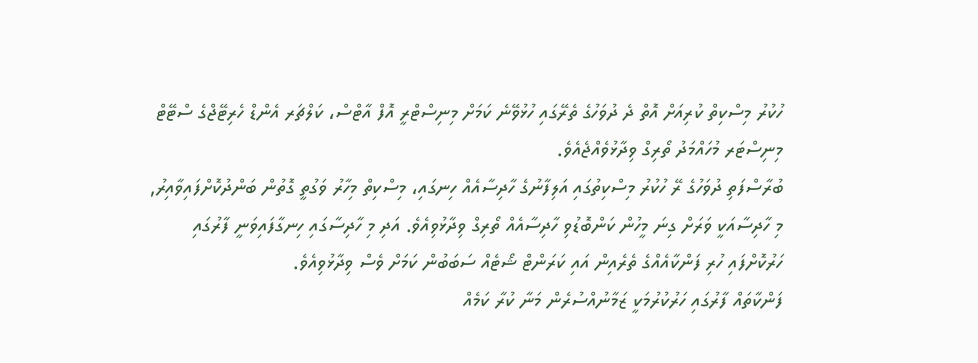ހުކުރު މިސްކިތް ކުރިއަށް އޮތް ދެ ދުވަހުގެ ތެރޭގައި ހުޅުވޭނެ ކަމަށް މިނިސްޓްރީ އޮފް އާޓްސް، ކަލްޗަރ އެންޑް ހެރިޓޭޖްގެ ސްޓޭޓް މިނިސްޓަރ މުހައްމަދު ތޯރިގް ވިދާޅުވެއްޖެއެވެ.
ބުރާސްފަތި ދުވަހުގެ ރޭ ހުކުރު މިސްކިތުގައި އަލިފާނުގެ ހާދިސާއެއް ހިނގައި، މިސްކިތް މިހާރު ވަގުތީ ގޮތުން ބަންދުކޮށްފައިވާއިރު, މި ހާދިސާއަކީ ވަރަށް ގިނަ މީހުން ކަންބޮޑުވި ހާދިސާއެއް ތޯރިގް ވިދާޅުވިއެވެ. އަދި މި ހާދިސާގައި ހިނގާފައިވަނީ ފާރުގައި ހަރުކޮށްފައި ހުރި ފަންކާއެއްގެ ތެރެއިން އައި ކަރަންޓް ޝޯޓެއް ސަބަބުން ކަމަށް ވެސް ވިދާޅުވިއެވެ.
ފަންކާތައް ފާރުގައި ހަރުކުރުމަކީ ޒަމާނުއްސުރެން މަނާ ކުރާ ކަމެއް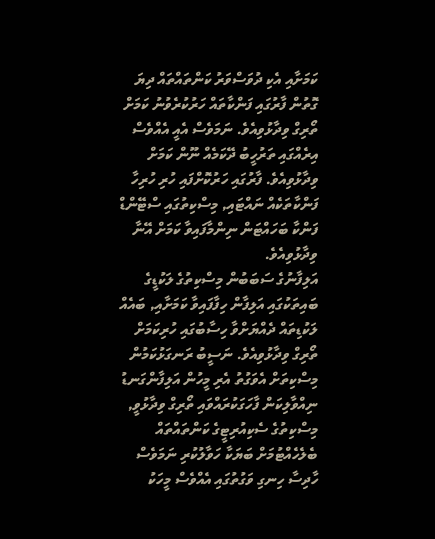ކަމަށާއި އެކި ދުވަސްވަރު ކަންތައްތައް ދިޔަ ގޮތުން ފާރުގައި ފަންކާތައް ހަރުކުރެވުނު ކަމަށް ތޯރިގް ވިދާޅުވިއެވެ. ނަމަވެސް އެއީ އެއްވެސް އިރެއްގައި ތަރުހީބު ދޭކަމެއް ނޫން ކަމަށް ވިދާޅުވިއެވެ. ފާރުގައި ހަރުކޮށްފައި ހުރި ހުރިހާ ފަންކާތަކެއް ނައްޓައި, މިސްކިތުގައި ސްޓޭންޑް ފަންކާ ބަހައްޓަން ނިންމާފައިވާ ކަމަށް އޭނާ ވިދާޅުވިއެވެ.
އަލިފާނުގެ ސަބަބުން މިސްކިތުގެ ލަކުޑީގެ ބައިތަކުގައި އަލިފާން ހިފާފައިވާ ކަމަށާއި, ބައެއް ލަކުޑިތައް ދެއްޔަށްވާ ހިސާބުގައި ހުރިކަމަށް ތޯރިގް ވިދާޅުވިއެވެ. ނަސީބު ރަނގަޅުކަމުން މިސްކިތަށް އެވަގުތު އެރި މީހުން އަލިފާންގަނޑު ނިއްވާލިކަން ފާހަގަކުރައްވައި ތޯރިގް ވިދާޅުވީ, މިސްކިތުގެ ސެކިއުރިޓީގެ ކަންތައްތައް ބެލެހެއްޓުމަށް ބަޔަކާ ހަވާލުކުރި ނަމަވެސް ހާދިސާ ހިނގި ވަގުތުގައި އެއްވެސް މީހަކު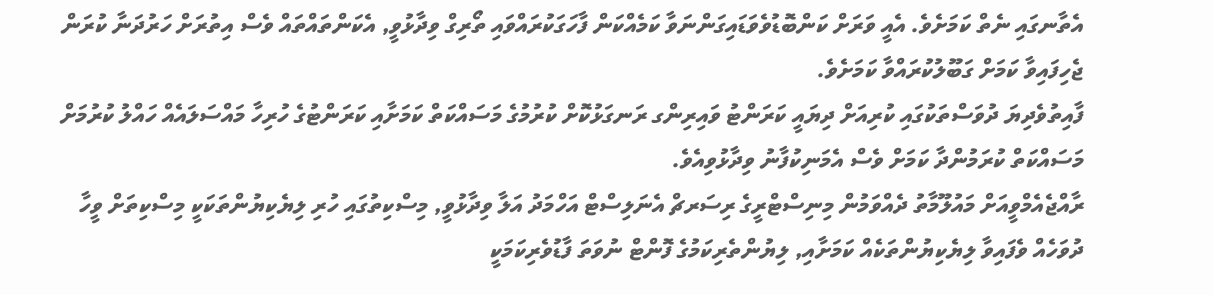އެތާނގައި ނެތް ކަމަށެވެ. އެއީ ވަރަށް ކަންބޮޑުވެވަޑައިގަންނަވާ ކަމެއްކަން ފާހަގަކުރައްވައި ތޯރިގް ވިދާޅުވީ, އެކަންތައްތައް ވެސް އިތުރަށް ހަރުދަނާ ކުރަން ޖެހިފައިވާ ކަމަށް ގަބޫލުކުރައްވާ ކަމަށެވެ.
ފާއިތުވެދިޔަ ދުވަސްތަކުގައި ކުރިއަށް ދިޔައީ ކަރަންޓު ވައިރިންގ ރަނގަޅުކޮށް ކުރުމުގެ މަސައްކަތް ކަމަށާއި ކަރަންޓުގެ ހުރިހާ މައްސަލައެއް ހައްލު ކުރުމަށް މަސައްކަތް ކުރަމުންދާ ކަމަށް ވެސް އެމަނިކުފާނު ވިދާޅުވިއެވެ.
ރާއްޖެއެމްވީއަށް މައުލޫމާތު ދެއްވަމުން މިނިސްޓްރީގެ ރިސަރޗް އެނަލިސްޓް އަހްމަދު އަލާ ވިދާޅުވީ, މިސްކިތުގައި ހުރި ލިޔެކިޔުންތަކަކީ މިސްކިތަށް ވީހާ ދުވަހެއް ވެފައިވާ ލިޔެކިޔުންތަކެއް ކަމަށާއި, ލިޔުންތެރިކަމުގެ ފޮންޓް ނުވަތަ ފާޑުވެރިކަމަކީ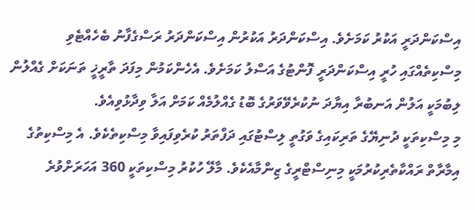އިސްކަންދަރީ އަކުރު ކަމަށެވެ. އިސްކަންދަރު އަކުރުން އިސްކަންދަރު ރަސްގެފާނު ބެހެއްޓެވި މިސްކިތެއްގައި ހުރީ އިސްކަންދަރީ ފޮންޓުގެ އަސްލު ކަމަށެވެ. އެހެންކަމުން މިފަދަ ތާރީޚީ ތަނަކަށް ގެއްލުން ލިބުމަކީ އަލުން އަނބުރާ އިޔާދަ ނުކުރެވޭވަރުގެ ބޮޑު ގެއްލުމެއް ކަމަށް އަލާ ވިދާޅުވިއެވެ.
މި މިސްކިތަކީ ދުނިޔޭގެ ތަރިކައިގެ ވަގުތީ ލިސްޓުގައި ދަފްތަރު ކުރެވިފައިވާ މިސްކިތެކެވެ. އެ މިސްކިތުގެ އިމާރާތް ރައްކާތެރިކުރުމަކީ މިނިސްޓްރީގެ ޒިންމާއެކެވެ. މާލޭ ހުކުރު މިސްކިތަކީ 360 އަހަރަށްވުރެ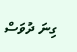ގިނަ ދުވަސް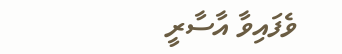ވެފައިވާ އާސާރީ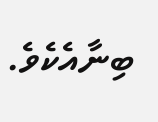ބިނާއެކެވެ.